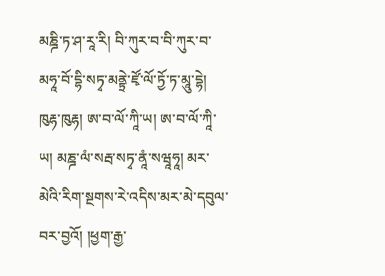མཎྜི་ཏ་ཤ་རཱ་རི། བི་ཀུར་བ་བི་ཀུར་བ་མཧཱ་བོ་དྷི་སཏྭ་མནྟྲེ་ཛྭོ་ལོ་ཏྱོ་ཏ་མཱུ་དྷེ། ཁུརྷ་ཁུརྷ། ཨ་བ་ལོ་ཀཱི་ཡ། ཨ་བ་ལོ་ཀཱི་ཡ། མཎྜ་ལཾ་སརྦ་སཏྭ་ནཱཾ་སཝཱཧཱ། མར་མེའི་རིག་སྔགས་རེ་འདིས་མར་མེ་དབུལ་བར་བྱའོ། །ཕྱག་རྒྱ་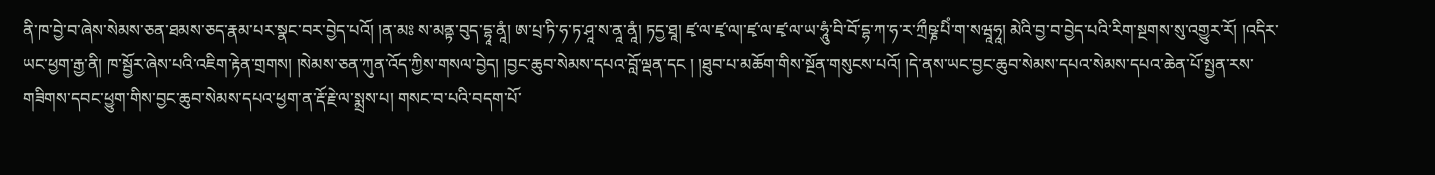ནི་ཁ་བྱེ་བ་ཞེས་སེམས་ཅན་ཐམས་ཅད་རྣམ་པར་སྣང་བར་བྱེད་པའོ། །ན་མཿ ས་མནྟ་བུད་དྷཱ་ནཱཾ། ཨ་པྲ་ཏི་ཧ་ཏ་ཤཱ་ས་ནཱ་ནཱཾ། ཏདྱ་ཐཱ། ཛྭ་ལ་ཛྭ་ལ།་ཛྭ་ལ་ཛྭ་ལ་ཡ་ཧཱུཾ་བི་བོ་དྷ་ཀ་ཧ་ར་ཀྲྀཥྞ་པིཾ་ག་སཝཱཧཱ། མེའི་བྱ་བ་བྱེད་པའི་རིག་སྔགས་སུ་འགྱུར་རོ། །འདིར་ཡང་ཕྱག་རྒྱ་ནི། ཁ་སྦྱོར་ཞེས་པའི་འཇིག་རྟེན་གྲགས། །སེམས་ཅན་ཀུན་འོད་ཀྱིས་གསལ་བྱེད། །བྱང་ཆུབ་སེམས་དཔའ་བློ་ལྡན་དང ། །ཐུབ་པ་མཆོག་གིས་སྔོན་གསུངས་པའོ། །དེ་ནས་ཡང་བྱང་ཆུབ་སེམས་དཔའ་སེམས་དཔའ་ཆེན་པོ་སྤྱན་རས་གཟིགས་དབང་ཕྱུག་གིས་བྱང་ཆུབ་སེམས་དཔའ་ཕྱག་ན་རྡོ་རྗེ་ལ་སྨྲས་པ། གསང་བ་པའི་བདག་པོ་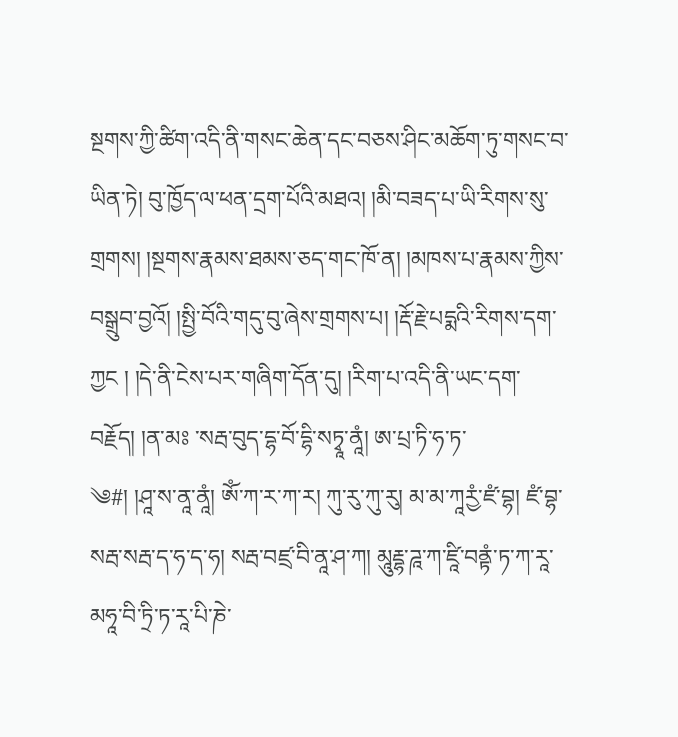སྔགས་ཀྱི་ཚིག་འདི་ནི་གསང་ཆེན་དང་བཅས་ཤིང་མཆོག་ཏུ་གསང་བ་ཡིན་ཏེ། བུ་ཁྱོད་ལ་ཕན་དྲག་པོའི་མཐའ། །མི་བཟད་པ་ཡི་རིགས་སུ་གྲགས། །སྔགས་རྣམས་ཐམས་ཅད་གང་ཁོ་ན། །མཁས་པ་རྣམས་ཀྱིས་བསྒྲུབ་བྱའོ། །སྤྱི་བོའི་གདུ་བུ་ཞེས་གྲགས་པ། །རྡོ་རྗེ་པདྨའི་རིགས་དག་ཀྱང ། །དེ་ནི་ངེས་པར་གཞིག་དོན་དུ། །རིག་པ་འདི་ནི་ཡང་དག་བརྗོད། །ན་མཿ ་སརྦ་བུད་དྷ་བོ་དྷི་སཏྭཱ་ནཱཾ། ཨ་པྲ་ཏི་ཧ་ཏ་
༄#། །ཤཱ་ས་ནཱ་ནཱཾ། ཨོཾ་ཀ་ར་ཀ་ར། ཀུ་རུ་ཀུ་རུ། མ་མ་ཀཱརྱཾ་ཛཾ་བྷ། ཛཾ་བྷ་སརྦ་སརྦ་ད་ཧ་ད་ཧ། སརྦ་བཛྲ་བི་ནཱ་ཤ་ཀ། མཱུརྡྷ་ཌཱ་ཀ་ཛཱི་བནྟཾ་ཏ་ཀ་རཱ་མཧཱ་བི་ཏྲི་ཏ་རཱ་པི་ཎེ་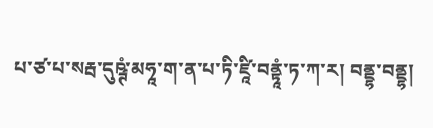པ་ཙ་པ་སརྦ་དུཥྚཾ་མཧཱ་ག་ན་པ་ཏི་ཛཱི་བནྟཱཾ་ཏ་ཀ་ར། བནྡྷ་བནྡྷ།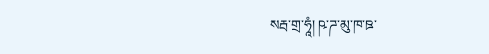སརྦ་གྲ་ཧཱཾ། ཥ་ཌ་མུ་ཁ་ཋ་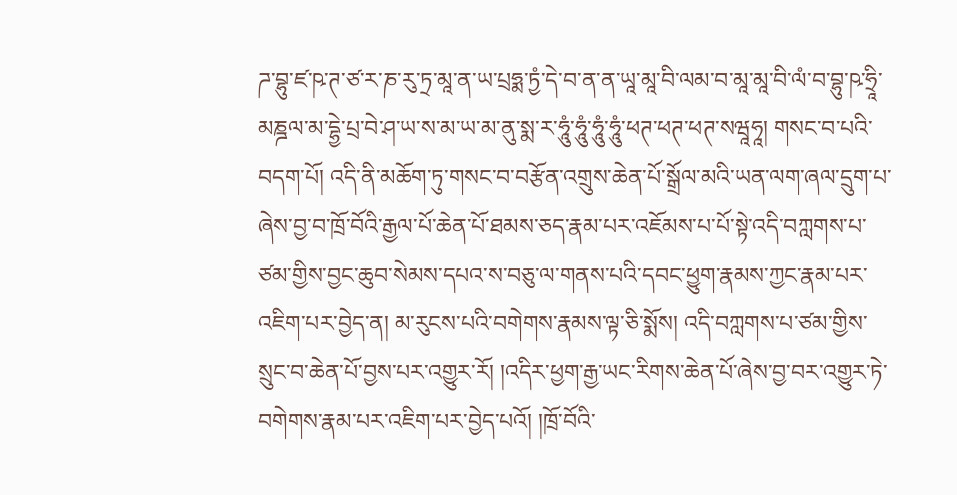ཌ་བྷུ་ཛ་ཥ་ཊ་ཙ་ར་ཎ་རུ་ཏྲ་མཱ་ན་ཡ་པྲཧྨ་ཏྱཾ་དེ་བ་ན་ན་ཡཱ་མཱ་བི་ལམ་བ་མཱ་མཱ་བི་ལཾ་བ་བྷུ་ཥ་ཧྲཱི་མཎྜལ་མ་དྷྱེ་པྲ་བེ་ཤ་ཡ་ས་མ་ཡ་མ་ནུ་སྨ་ར་ཧཱུཾ་ཧཱུཾ་ཧཱུཾ་ཧཱུཾ་ཕཊ་ཕཊ་ཕཊ་སཝཱཧཱ། གསང་བ་པའི་བདག་པོ། འདི་ནི་མཆོག་ཏུ་གསང་བ་བརྩོན་འགྲུས་ཆེན་པོ་སྒྲོལ་མའི་ཡན་ལག་ཞལ་དྲུག་པ་ཞེས་བྱ་བ་ཁྲོ་བོའི་རྒྱལ་པོ་ཆེན་པོ་ཐམས་ཅད་རྣམ་པར་འཇོམས་པ་པོ་སྟེ་འདི་བཀླགས་པ་ཙམ་གྱིས་བྱང་ཆུབ་སེམས་དཔའ་ས་བཅུ་ལ་གནས་པའི་དབང་ཕྱུག་རྣམས་ཀྱང་རྣམ་པར་འཇིག་པར་བྱེད་ན། མ་རུངས་པའི་བགེགས་རྣམས་ལྟ་ཅི་སྨོས། འདི་བཀླགས་པ་ཙམ་གྱིས་སྲུང་བ་ཆེན་པོ་བྱས་པར་འགྱུར་རོ། །འདིར་ཕྱག་རྒྱ་ཡང་རིགས་ཆེན་པོ་ཞེས་བྱ་བར་འགྱུར་ཏེ་བགེགས་རྣམ་པར་འཇིག་པར་བྱེད་པའོ། །ཁྲོ་བོའི་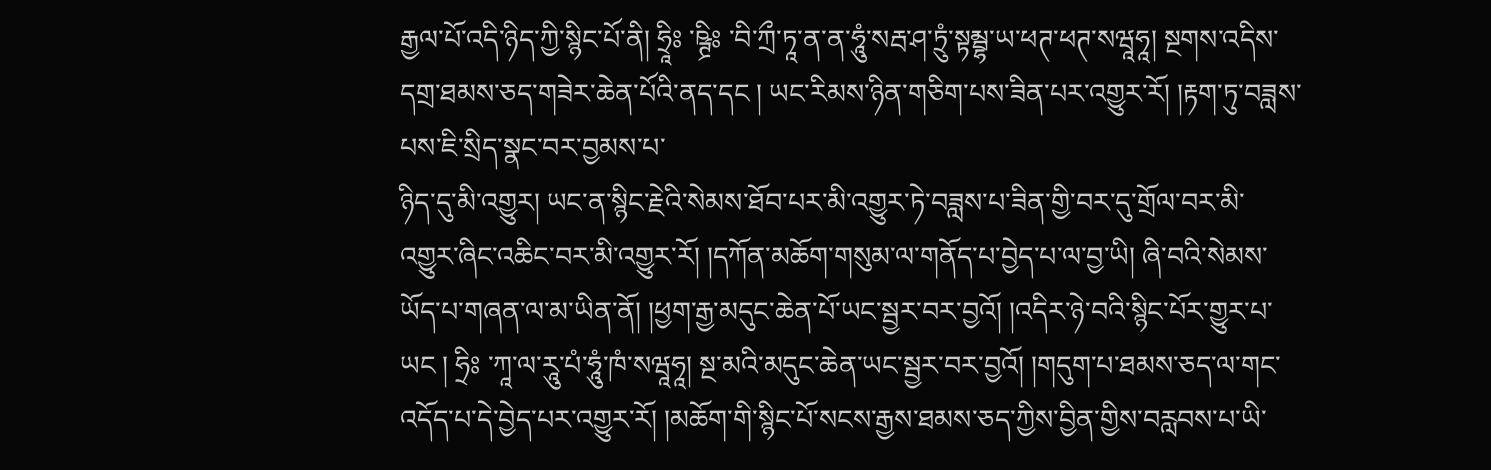རྒྱལ་པོ་འདི་ཉིད་ཀྱི་སྙིང་པོ་ནི། ཧྲཱིཿ ་ཥྚྲིཿ ་བི་ཀྲྀ་ཏཱ་ན་ན་ཧཱུཾ་སརྦ་ཤ་ཏྲུཾ་སྟམྦྷ་ཡ་ཕཊ་ཕཊ་སཝཱཧཱ། སྔགས་འདིས་དགྲ་ཐམས་ཅད་གཟེར་ཆེན་པོའི་ནད་དང ། ཡང་རིམས་ཉིན་གཅིག་པས་ཟིན་པར་འགྱུར་རོ། །རྟག་ཏུ་བཟླས་པས་ཇི་སྲིད་སྣང་བར་བྱམས་པ་
ཉིད་དུ་མི་འགྱུར། ཡང་ན་སྙིང་རྗེའི་སེམས་ཐོབ་པར་མི་འགྱུར་ཏེ་བཟླས་པ་ཟིན་གྱི་བར་དུ་གྲོལ་བར་མི་འགྱུར་ཞིང་འཆིང་བར་མི་འགྱུར་རོ། །དཀོན་མཆོག་གསུམ་ལ་གནོད་པ་བྱེད་པ་ལ་བྱ་ཡི། ཞི་བའི་སེམས་ཡོད་པ་གཞན་ལ་མ་ཡིན་ནོ། །ཕྱག་རྒྱ་མདུང་ཆེན་པོ་ཡང་སྦྱར་བར་བྱའོ། །འདིར་ཉེ་བའི་སྙིང་པོར་གྱུར་པ་ཡང ། ཧྲིཿ ་ཀཱ་ལ་རཱུ་པཾ་ཧཱུཾ་ཁཾ་སཝཱཧཱ། སྔ་མའི་མདུང་ཆེན་ཡང་སྦྱར་བར་བྱའོ། །གདུག་པ་ཐམས་ཅད་ལ་གང་འདོད་པ་དེ་བྱེད་པར་འགྱུར་རོ། །མཆོག་གི་སྙིང་པོ་སངས་རྒྱས་ཐམས་ཅད་ཀྱིས་བྱིན་གྱིས་བརླབས་པ་ཡི་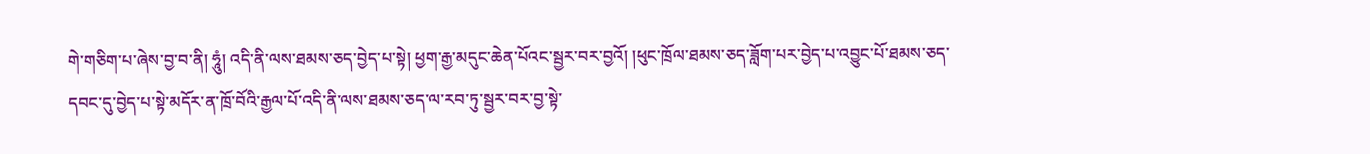གེ་གཅིག་པ་ཞེས་བྱ་བ་ནི། ཧཱུཾ། འདི་ནི་ལས་ཐམས་ཅད་བྱེད་པ་སྟེ། ཕྱག་རྒྱ་མདུང་ཆེན་པོའང་སྦྱར་བར་བྱའོ། །ཕུང་ཁྲོལ་ཐམས་ཅད་ཟློག་པར་བྱེད་པ་འབྱུང་པོ་ཐམས་ཅད་དབང་དུ་བྱེད་པ་སྟེ་མདོར་ན་ཁྲོ་བོའི་རྒྱལ་པོ་འདི་ནི་ལས་ཐམས་ཅད་ལ་རབ་ཏུ་སྦྱར་བར་བྱ་སྟེ་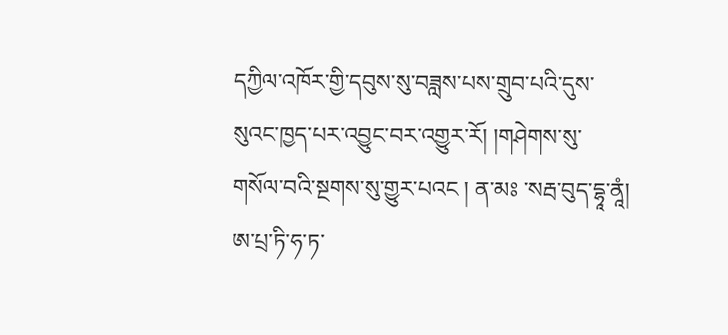དཀྱིལ་འཁོར་གྱི་དབུས་སུ་བཟླས་པས་གྲུབ་པའི་དུས་སུའང་ཁྱད་པར་འབྱུང་བར་འགྱུར་རོ། །གཤེགས་སུ་གསོལ་བའི་སྔགས་སུ་གྱུར་པའང ། ན་མཿ ་སརྦ་བུད་དྷཱ་ནཱཾ། ཨ་པྲ་ཏི་ཧ་ཏ་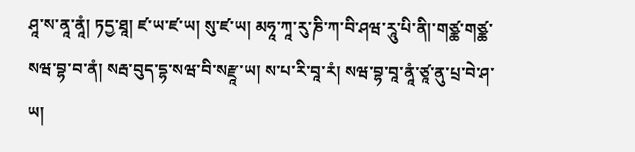ཤཱ་ས་ནཱ་ནཱཾ། ཏདྱ་ཐཱ། ཛ་ཡ་ཛ་ཡ། སུ་ཛ་ཡ། མཧཱ་ཀཱ་རུ་ཎི་ཀ་བི་ཤཝ་རཱུ་པི་ནི།་གཙྪ་གཙྪ་སཝ་བྷ་བ་ནཾ། སརྦ་བུད་དྷ་སཝ་བི་སརྫཱ་ཡ། ས་པ་རི་བཱ་རཾ། སཝ་བྷ་བཱ་ནཱཾ་ཙཱ་ནུ་པྲ་བེ་ཤ་ཡ།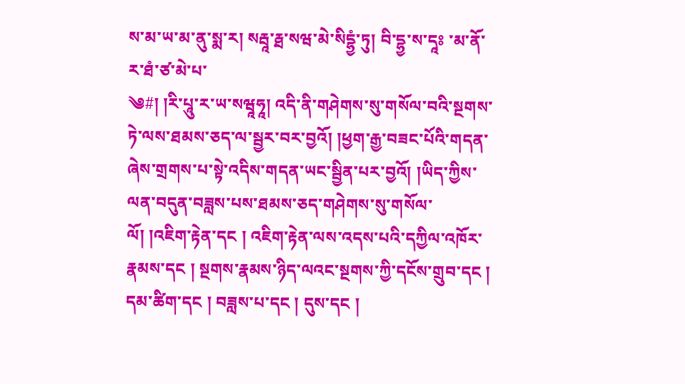ས་མ་ཡ་མ་ནུ་སྨ་ར། སརྦཱ་རྠ་སཝ་མེ་སིདྷྱཾ་ཏུ། བི་དྷྱ་ས་དཱཿ ་མ་ནོ་ར་ཐཾ་ཙ་མེ་པ་
༄#། །རི་པཱུ་ར་ཡ་སཝཱཧཱ། འདི་ནི་གཤེགས་སུ་གསོལ་བའི་སྔགས་ཏེ་ལས་ཐམས་ཅད་ལ་སྦྱར་བར་བྱའོ། །ཕྱག་རྒྱ་བཟང་པོའི་གདན་ཞེས་གྲགས་པ་སྟེ་འདིས་གདན་ཡང་སྦྱིན་པར་བྱའོ། །ཡིད་ཀྱིས་ལན་བདུན་བཟླས་པས་ཐམས་ཅད་གཤེགས་སུ་གསོལ་ལོ། །འཇིག་རྟེན་དང ། འཇིག་རྟེན་ལས་འདས་པའི་དཀྱིལ་འཁོར་རྣམས་དང ། སྔགས་རྣམས་ཉིད་ལའང་སྔགས་ཀྱི་དངོས་གྲུབ་དང ། དམ་ཚིག་དང ། བཟླས་པ་དང ། དུས་དང །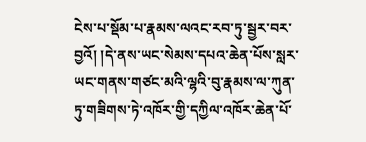ངེས་པ་སྡོམ་པ་རྣམས་ལའང་རབ་ཏུ་སྦྱར་བར་བྱའོ། །དེ་ནས་ཡང་སེམས་དཔའ་ཆེན་པོས་སླར་ཡང་གནས་གཙང་མའི་ལྷའི་བུ་རྣམས་ལ་ཀུན་ཏུ་གཟིགས་ཏེ་འཁོར་གྱི་དཀྱིལ་འཁོར་ཆེན་པོ་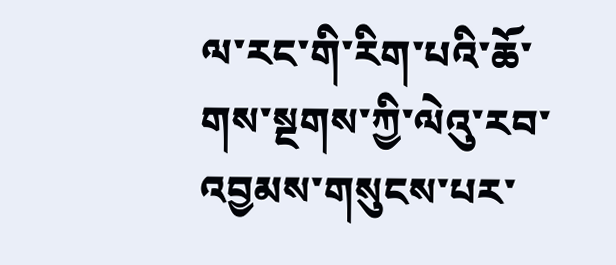ལ་རང་གི་རིག་པའི་ཆོ་གས་སྔགས་ཀྱི་ལེའུ་རབ་འབྱམས་གསུངས་པར་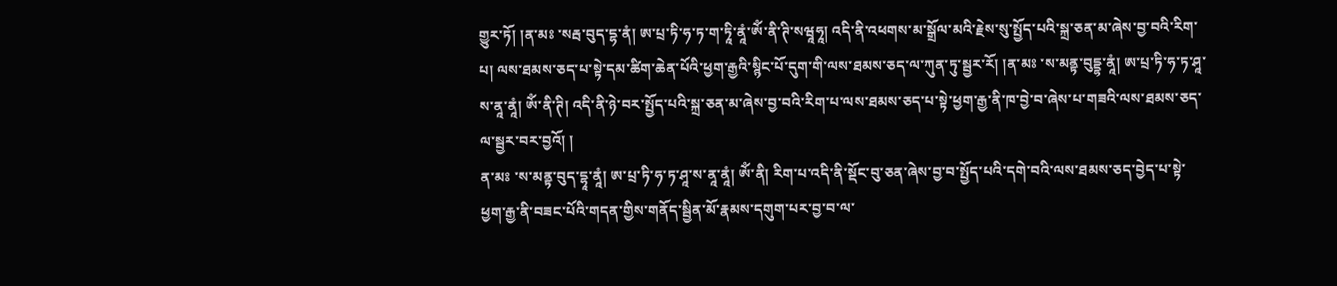གྱུར་ཏོ། །ན་མཿ ་སརྦ་བུད་དྷ་ནཾ། ཨ་པྲ་ཏི་ཧ་ཏ་ག་ཏཱི་ནཱཾ་ཨོཾ་ནི་ཊི་སཝཱཧཱ། འདི་ནི་འཕགས་མ་སྒྲོལ་མའི་རྗེས་སུ་སྤྱོད་པའི་སྐྲ་ཅན་མ་ཞེས་བྱ་བའི་རིག་པ། ལས་ཐམས་ཅད་པ་སྟེ་དམ་ཚིག་ཆེན་པོའི་ཕྱག་རྒྱའི་སྙིང་པོ་དུག་གི་ལས་ཐམས་ཅད་ལ་ཀུན་ཏུ་སྦྱར་རོ། །ན་མཿ ་ས་མནྟ་བུདྡྷ་ནཱཾ། ཨ་པྲ་ཏི་ཧ་ཏ་ཤཱ་ས་ནཱ་ནཱཾ། ཨོཾ་ནི་ཊི། འདི་ནི་ཉེ་བར་སྤྱོད་པའི་སྐྲ་ཅན་མ་ཞེས་བྱ་བའི་རིག་པ་ལས་ཐམས་ཅད་པ་སྟེ་ཕྱག་རྒྱ་ནི་ཁ་བྱེ་བ་ཞེས་པ་གཟའི་ལས་ཐམས་ཅད་ལ་སྦྱར་བར་བྱའོ། །
ན་མཿ ་ས་མནྟ་བུད་དྷཱ་ནཱཾ། ཨ་པྲ་ཏི་ཧ་ཏ་ཤཱ་ས་ནཱ་ནཱཾ། ཨོཾ་ནི། རིག་པ་འདི་ནི་སྡོང་བུ་ཅན་ཞེས་བྱ་བ་སྤྱོད་པའི་དགེ་བའི་ལས་ཐམས་ཅད་བྱེད་པ་སྟེ་ཕྱག་རྒྱ་ནི་བཟང་པོའི་གདན་གྱིས་གནོད་སྦྱིན་མོ་རྣམས་དགུག་པར་བྱ་བ་ལ་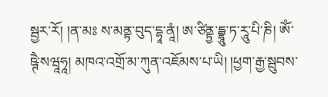སྦྱར་རོ། །ན་མཿ ས་མནྟ་བུད་དྷཱ་ནཱཾ། ཨ་ཙིནྟྱ་དྦྷཱུ་ཏ་རཱུ་པི་ཎི། ཨོཾ་ཥྚཻ་སཝཱཧཱ། མཁའ་འགྲོ་མ་ཀུན་འཇོམས་པ་ཡི། །ཕྱག་རྒྱ་སྦུབས་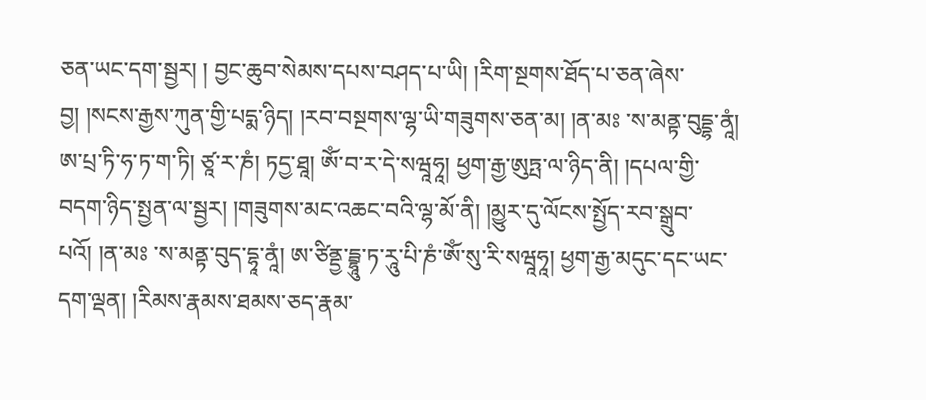ཅན་ཡང་དག་སྦྱར། ། བྱང་ཆུབ་སེམས་དཔས་བཤད་པ་ཡི། །རིག་སྔགས་ཐོད་པ་ཅན་ཞེས་བྱ། །སངས་རྒྱས་ཀུན་གྱི་པདྨ་ཉིད། །རབ་བསྔགས་ལྷ་ཡི་གཟུགས་ཅན་མ། །ན་མཿ ་ས་མནྟ་བུདྡྷ་ནཱཾ། ཨ་པྲ་ཏི་ཧ་ཏ་ག་ཏི། ཙཱ་ར་ཎཾ། ཏདྱ་ཐཱ། ཨོཾ་བ་ར་དེ་སཝཱཧཱ། ཕྱག་རྒྱ་ཨུཏྤ་ལ་ཉིད་ནི། །དཔལ་གྱི་བདག་ཉིད་སྤྱན་ལ་སྦྱར། །གཟུགས་མང་འཆང་བའི་ལྷ་མོ་ནི། །མྱུར་དུ་ལོངས་སྤྱོད་རབ་སྒྲུབ་པའོ། །ན་མཿ ་ས་མནྟ་བུད་དྷཱ་ནཱཾ། ཨ་ཙིནྡྱ་དྦྷཱུ་ཏ་རཱུ་པི་ཎཾ་ཨོཾ་སུ་རི་སཝཱཧཱ། ཕྱག་རྒྱ་མདུང་དང་ཡང་དག་ལྡན། །རིམས་རྣམས་ཐམས་ཅད་རྣམ་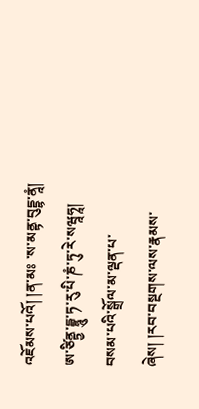འཇོམས་པའོ། །ན་མཿ ་ས་མནྟ་བུདྡྷ་ནཱཾ། ཨ་ཙིནྟྱ་དྦྷཱུ་ཏ་རུ་པི་ཎཾ་ཏུ་རེ་སཝཱཧཱ། བསམ་པའི་སྒྲོལ་མ་ལྡན་པ་ཞེས། །རབ་བསྔགས་ལས་རྣམས་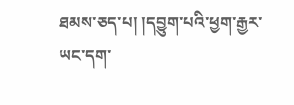ཐམས་ཅད་པ། །དབྱུག་པའི་ཕྱག་རྒྱར་ཡང་དག་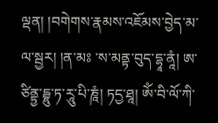ལྡན། །བགེགས་རྣམས་འཇོམས་བྱེད་མ་ལ་སྦྱར། །ན་མཿ ་ས་མནྟ་བུད་དྷཱ་ནཱཾ། ཨ་ཙིནྟྱ་དྦྷུ་ཏ་རཱུ་པི་ཎཱཾ། ཏདྱ་ཐཱ། ཨོཾ་བི་ལོ་ཀི་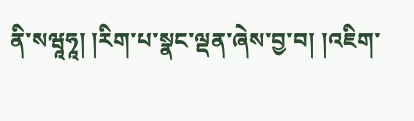ནི་སཝཱཧཱ། །རིག་པ་སྣང་ལྡན་ཞེས་བྱ་བ། །འཇིག་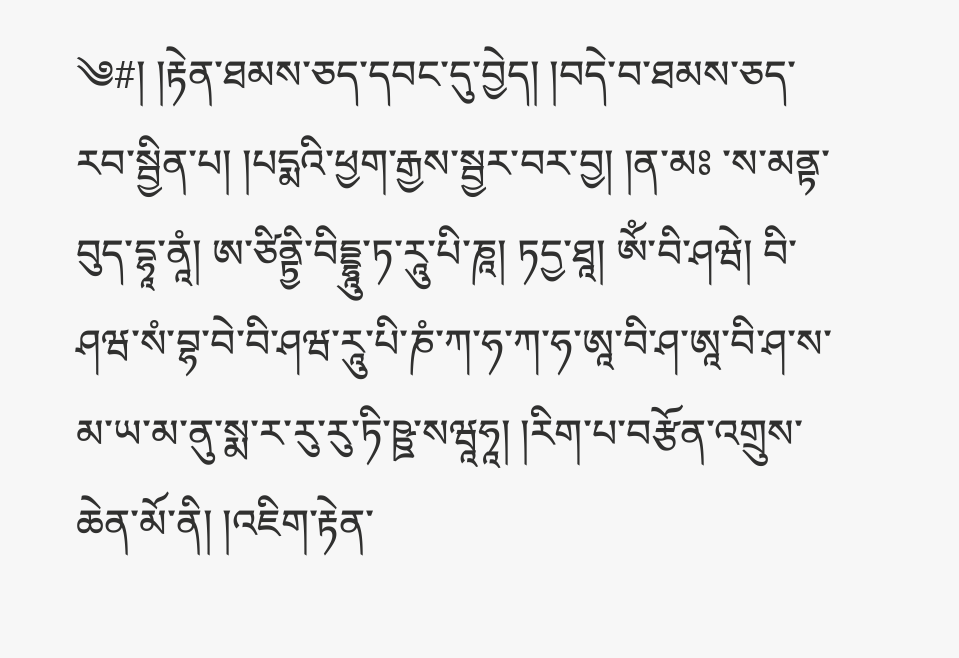༄#། །རྟེན་ཐམས་ཅད་དབང་དུ་བྱེད། །བདེ་བ་ཐམས་ཅད་རབ་སྦྱིན་པ། །པདྨའི་ཕྱག་རྒྱས་སྦྱར་བར་བྱ། །ན་མཿ ་ས་མནྟ་བུད་དྷཱ་ནཱཾ། ཨ་ཙིནྟྱི་བིདྡྷཱུ་ཏ་རཱུ་པི་ཎཱ། ཏདྱ་ཐཱ། ཨོཾ་བི་ཤཝེ། བི་ཤཝ་སཾ་བྷ་བེ་བི་ཤཝ་རཱུ་པི་ཎཾ་ཀ་ཧ་ཀ་ཧ་ཨཱ་བི་ཤ་ཨཱ་བི་ཤ་ས་མ་ཡ་མ་ནུ་སྨ་ར་རུ་རུ་ཏི་ཥྛ་སཝཱཧཱ། །རིག་པ་བརྩོན་འགྲུས་ཆེན་མོ་ནི། །འཇིག་རྟེན་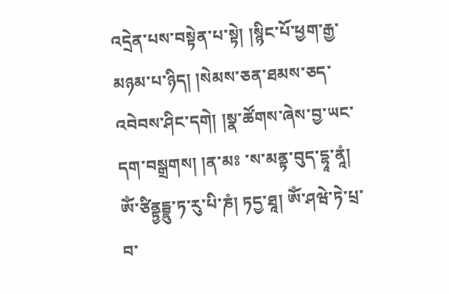འདྲེན་པས་བསྟེན་པ་སྟེ། །སྙིང་པོ་ཕྱག་རྒྱ་མཉམ་པ་ཉིད། །སེམས་ཅན་ཐམས་ཅད་འབེབས་ཤིང་དགེ། །སྣ་ཚོགས་ཞེས་བྱ་ཡང་དག་བསྒྲགས། །ན་མཿ ་ས་མནྟ་བུད་དྷཱ་ནཱཾ། ཨོཾ་ཙིནྟྱདྦྷུ་ཏ་རུ་པི་ཎཾ། ཏདྱ་ཐཱ། ཨོཾ་ཤཝེ་ཏེ་པྲ་བ་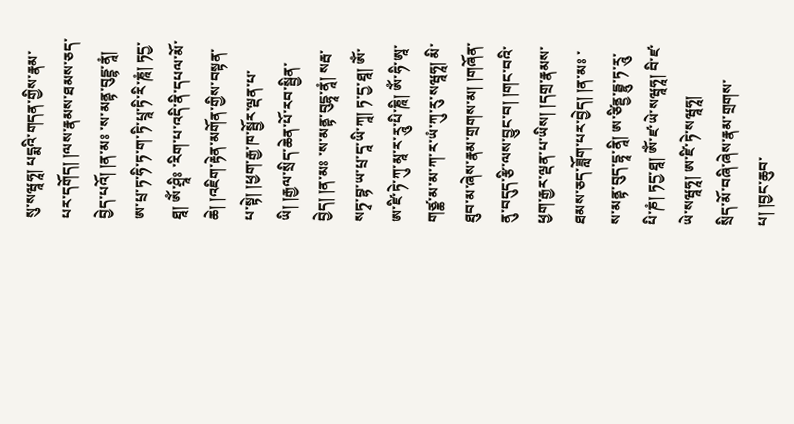སུ་སཝཱཧཱ། པདྨའི་གདན་གྱིས་རྣམ་པར་དགོད། །ལས་རྣམས་ཐམས་ཅད་བྱེད་པའོ། །ན་མཿ ་ས་མནྟ་བུདྡྷ་ནཱཾ། ཨ་པྲ་ཏ་ཧི་ཏ་ག་ཏི་པྲཱ་ཏི་རི་ཎཱཾ། ཏདྱ་ཐཱ། ཨོཾ་ཤྲཱིཿ ་རིག་པ་འདི་ནི་དཔལ་མོ་ཆེ། །འཇིག་རྟེན་མགོན་གྱིས་བསྟན་པ་སྟེ། །ཕྱག་རྒྱ་ཁ་སྦྱོར་ལྡན་པ་ཡི། །རྒྱལ་སྲིད་ཆེན་པོ་རབ་སྦྱིན་བྱེད། །ན་མཿ ་ས་མནྟ་བུདྷཱ་ནཱཾ། སརྦ་སཏྭ་བྷ་ཡ་པྲ་དཱ་ཡི་ཀཱ། ཏ་དྱ་ཐཱ། ཨོཾ་ཨ་ཛི་ཏེ་ཀུ་མཱ་ར་རཱུ་པི་ཎཱི། ཨོཾ་ཧི་ཨཱ་གཙྪ་མ་མ་ཀ་ར་ཡཾ་ཀུ་རུ་སཝཱཧཱ། མི་ཐུབ་མ་ཞེས་རྣམ་གྲགས་མ། །གཞོན་ནུ་བདུད་རྩི་ལས་བྱུང་བ། །གང་བའི་ཕྱག་རྒྱར་ལྡན་པ་ཡིས། །དགྲ་རྣམས་ཐམས་ཅད་ཟློག་པར་བྱེད། །ན་མཿ ་ས་མནྟ་བུད་དྷཱ་ནཱི། ཨ་ཙིནྡྱ་དྦྷུ་ཏ་རཱུ་པི་ཎཾ། ཏདྱ་ཐཱ། ཨོཾ་ཛ་ཡེ་སཝཱཧཱ། བི་ཛ་ཡེ་སཝཱཧཱ། ཨ་ཛི་ཏེ་སཝཱཧཱ།
སྲིད་མོ་བཞི་ཞེས་རྣམ་གྲགས་པ། །བྱང་ཆུབ་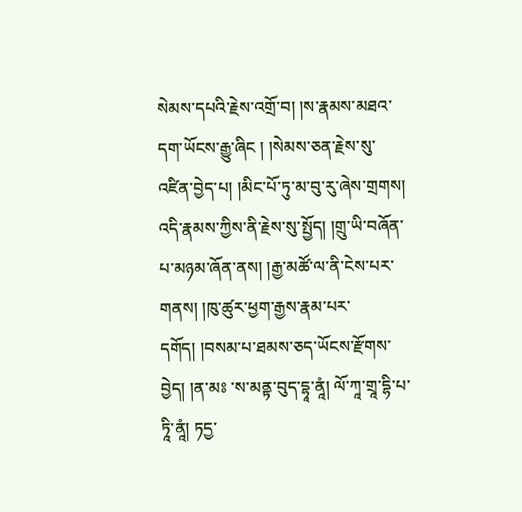སེམས་དཔའི་རྗེས་འགྲོ་བ། །ས་རྣམས་མཐའ་དག་ཡོངས་རྒྱུ་ཞིང ། །སེམས་ཅན་རྗེས་སུ་འཛིན་བྱེད་པ། །མིང་པོ་ཏུ་མ་བུ་རུ་ཞེས་གྲགས། འདི་རྣམས་ཀྱིས་ནི་རྗེས་སུ་སྤྱོད། །གྲུ་ཡི་བཞོན་པ་མཉམ་ཞོན་ནས། །རྒྱ་མཚོ་ལ་ནི་ངེས་པར་གནས། །ཁུ་ཚུར་ཕྱག་རྒྱས་རྣམ་པར་དགོད། །བསམ་པ་ཐམས་ཅད་ཡོངས་རྫོགས་བྱེད། །ན་མཿ ་ས་མནྟ་བུད་དྷཱ་ནཱཾ། ལོ་ཀཱ་གྲཱ་དྷི་པ་ཏཱི་ནཱཾ། ཏདྱ་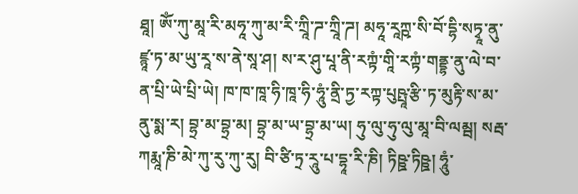ཐཱ། ཨོཾ་ཀུ་མཱ་རི་མཧཱ་ཀུ་མ་རི་ཀྲཱི་ཌ་ཀྲཱི་ཌ། མཧཱ་རཱཀྵ་སི་བོ་དྷི་སཏྭཱ་ནུ་ཛྙཱ་ཏ་མ་ཡུ་རཱ་ས་ནེ་སཱ་ཤ། ས་ར་ཤུ་པཱ་ནི་རཀྟཾ་གཱི་རཀྟཾ་གནྡྷ་ནུ་ལེ་བ་ན་པྲི་ཡེ་པྲི་ཡེ། ཁ་ཁ་ཁཱ་ཧི་ཁཱ་ཧི་ཧཱུཾ་ནྲི་ཏྱ་རཀྟ་པུཥྤཱ་རྩི་ཏ་མུརྟི་ས་མ་ནུ་སྨ་ར། བྷྲ་མ་བྷྲ་མ། བྷྲ་མ་ཡ་བྷྲ་མ་ཡ། ཧུ་ལུ་ཧུ་ལུ་མཱ་བི་ལམྦ། སརྦ་ཀརྨཱ་ཎི་མེ་ཀུ་རུ་ཀུ་རུ། བི་ཙི་ཏྲ་རཱུ་པ་དྷཱ་རི་ཎི། ཏིཥྛ་ཏིཥྛ། ཧཱུཾ་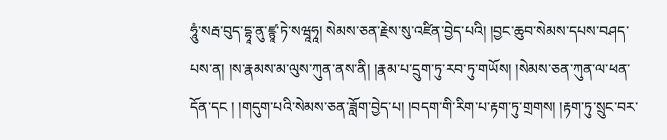ཧཱུཾ་སརྦ་བུད་དྷཱ་ནུ་ཛྙཱ་ཏེ་སཝཱཧཱ། སེམས་ཅན་རྗེས་སུ་འཛིན་བྱེད་པའི། །བྱང་ཆུབ་སེམས་དཔས་བཤད་པས་ན། །ས་རྣམས་མ་ལུས་ཀུན་ནས་ནི། །རྣམ་པ་དྲུག་ཏུ་རབ་ཏུ་གཡོས། །སེམས་ཅན་ཀུན་ལ་ཕན་དོན་དང ། །གདུག་པའི་སེམས་ཅན་ཟློག་བྱེད་པ། །བདག་གི་རིག་པ་རྟག་ཏུ་གྲགས། །རྟག་ཏུ་སྲུང་བར་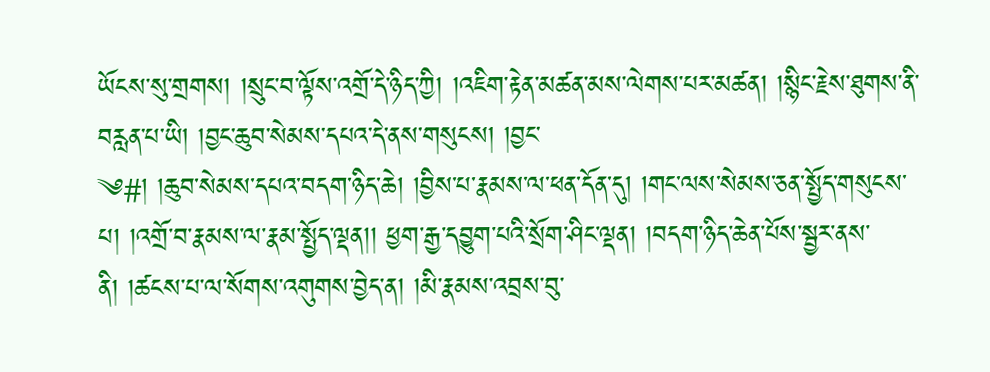ཡོངས་སུ་གྲགས། །སྲུང་བ་ལྟོས་འགྲོ་དེ་ཉིད་ཀྱི། །འཇིག་རྟེན་མཚན་མས་ལེགས་པར་མཚན། །སྙིང་རྗེས་ཐུགས་ནི་བརླན་པ་ཡི། །བྱང་ཆུབ་སེམས་དཔའ་དེ་ནས་གསུངས། །བྱང་
༄#། །ཆུབ་སེམས་དཔའ་བདག་ཉིད་ཆེ། །བྱིས་པ་རྣམས་ལ་ཕན་དོན་དུ། །གང་ལས་སེམས་ཅན་སྤྱོད་གསུངས་པ། །འགྲོ་བ་རྣམས་ལ་རྣམ་སྤྱོད་ལྡན།། ཕྱག་རྒྱ་དབྱུག་པའི་སྲོག་ཤིང་ལྡན། །བདག་ཉིད་ཆེན་པོས་སྦྱར་ནས་ནི། །ཚངས་པ་ལ་སོགས་འགུགས་བྱེད་ན། །མི་རྣམས་འབྲས་བུ་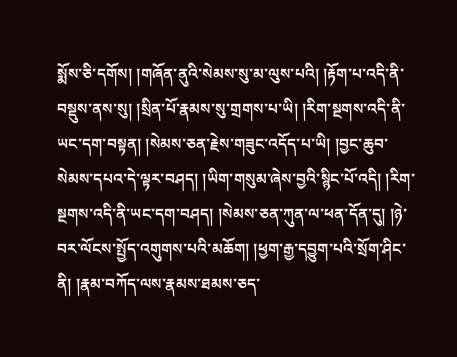སྨོས་ཅི་དགོས། །གཞོན་ནུའི་སེམས་སུ་མ་ལུས་པའི། །རྟོག་པ་འདི་ནི་བསྡུས་ནས་སུ། །སྲིན་པོ་རྣམས་སུ་གྲགས་པ་ཡི། །རིག་སྔགས་འདི་ནི་ཡང་དག་བསྟན། །སེམས་ཅན་རྗེས་གཟུང་འདོད་པ་ཡི། །བྱང་ཆུབ་སེམས་དཔའ་དེ་ལྟར་བཤད། །ཡིག་གསུམ་ཞེས་བྱའི་སྙིང་པོ་འདི། །རིག་སྔགས་འདི་ནི་ཡང་དག་བཤད། །སེམས་ཅན་ཀུན་ལ་ཕན་དོན་དུ། །ཉེ་བར་ལོངས་སྤྱོད་འགུགས་པའི་མཆོག། །ཕྱག་རྒྱ་དབྱུག་པའི་སྲོག་ཤིང་ནི། །རྣམ་བཀོད་ལས་རྣམས་ཐམས་ཅད་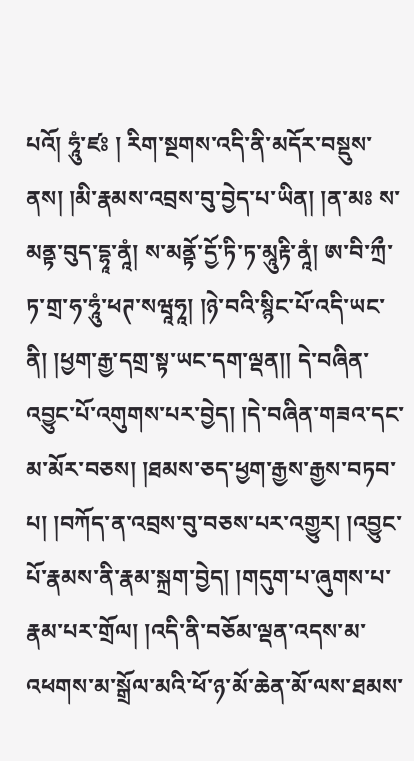པའོ། ཧཱུཾ་ཛཿ ། རིག་སྔགས་འདི་ནི་མདོར་བསྡུས་ནས། །མི་རྣམས་འབྲས་བུ་བྱེད་པ་ཡིན། །ན་མཿ ས་མནྟ་བུད་དྷཱ་ནཱཾ། ས་མནྟོ་དྱོ་ཏི་ཏ་མཱུརྟི་ནཱཾ། ཨ་བི་ཀྲྀ་ཏ་གྲ་ཧ་ཧཱུཾ་ཕཊ་སཝཱཧཱ། །ཉེ་བའི་སྙིང་པོ་འདི་ཡང་ནི། །ཕྱག་རྒྱ་དགྲ་སྟ་ཡང་དག་ལྡན།། དེ་བཞིན་འབྱུང་པོ་འགུགས་པར་བྱེད། །དེ་བཞིན་གཟའ་དང་མ་མོར་བཅས། །ཐམས་ཅད་ཕྱག་རྒྱས་རྒྱས་བཏབ་པ། །བཀོད་ན་འབྲས་བུ་བཅས་པར་འགྱུར། །འབྱུང་
པོ་རྣམས་ནི་རྣམ་སྐྲག་བྱེད། །གདུག་པ་ཞུགས་པ་རྣམ་པར་གྲོལ། །འདི་ནི་བཅོམ་ལྡན་འདས་མ་འཕགས་མ་སྒྲོལ་མའི་ཕོ་ཉ་མོ་ཆེན་མོ་ལས་ཐམས་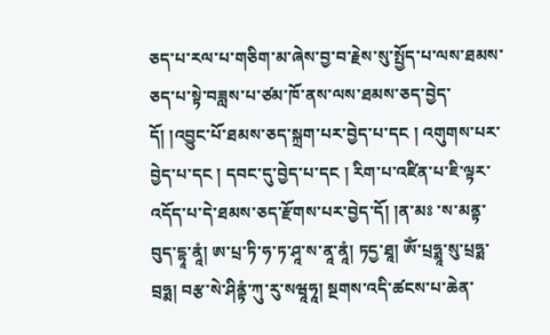ཅད་པ་རལ་པ་གཅིག་མ་ཞེས་བྱ་བ་རྗེས་སུ་སྤྱོད་པ་ལས་ཐམས་ཅད་པ་སྟེ་བཟླས་པ་ཙམ་ཁོ་ནས་ལས་ཐམས་ཅད་བྱེད་དོ། །འབྱུང་པོ་ཐམས་ཅད་སྐྲག་པར་བྱེད་པ་དང ། འགུགས་པར་བྱེད་པ་དང ། དབང་དུ་བྱེད་པ་དང ། རིག་པ་འཛིན་པ་ཇི་ལྟར་འདོད་པ་དེ་ཐམས་ཅད་རྫོགས་པར་བྱེད་དོ། །ན་མཿ ་ས་མནྟ་བུད་དྷཱ་ནཱཾ། ཨ་པྲ་ཏི་ཧ་ཏ་ཤཱ་ས་ནཱ་ནཱཾ། ཏདྱ་ཐཱ། ཨོཾ་པྲཧྨཱ་སུ་པྲཧྨ་བྲཧྨ། བརྩ་སེ་ཤིནྟཾ་ཀུ་རུ་སཝཱཧཱ། སྔགས་འདི་ཚངས་པ་ཆེན་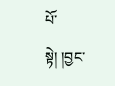པོ་སྟེ། །བྱང་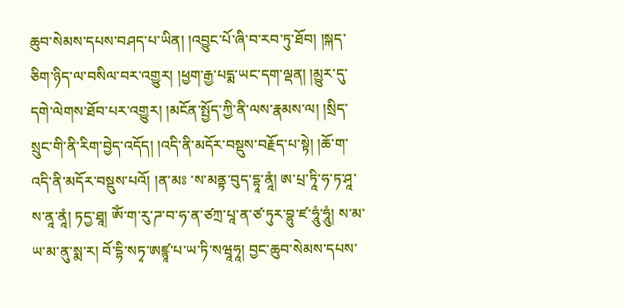ཆུབ་སེམས་དཔས་བཤད་པ་ཡིན། །འབྱུང་པོ་ཞི་བ་རབ་ཏུ་ཐོབ། །སྐད་ཅིག་ཉིད་ལ་བསིལ་བར་འགྱུར། །ཕྱག་རྒྱ་པདྨ་ཡང་དག་ལྡན། །མྱུར་དུ་དགེ་ལེགས་ཐོབ་པར་འགྱུར། །མངོན་སྤྱོད་ཀྱི་ནི་ལས་རྣམས་ལ། །སྲིད་སྲུང་གི་ནི་རིག་བྱེད་འདོད། །འདི་ནི་མདོར་བསྡུས་བརྗོད་པ་སྟེ། །ཆོ་ག་འདི་ནི་མདོར་བསྡུས་པའོ། །ན་མཿ ་ས་མནྟ་བུད་དྷཱ་ནཱཾ། ཨ་པྲ་ཏཱི་ཧ་ཏ་ཤཱ་ས་ནཱ་ནཱཾ། ཏདྱ་ཐཱ། ཨོཾ་ག་རུ་ཌ་བ་ཧ་ན་ཙཀྲ་པཱ་ན་ཙ་ཏུར་བྷུ་ཛ་ཧཱུཾ་ཧཱུཾ། ས་མ་ཡ་མ་ནུ་སྨ་ར། བོ་དྷི་སཏྭ་ཨཛྙཱ་པ་ཡ་ཏི་སཝཱཧཱ། བྱང་ཆུབ་སེམས་དཔས་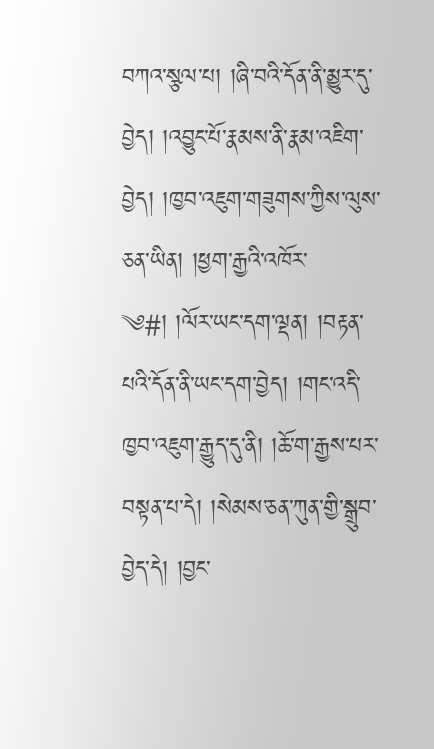བཀའ་སྩལ་པ། །ཞི་བའི་དོན་ནི་མྱུར་དུ་བྱེད། །འབྱུང་པོ་རྣམས་ནི་རྣམ་འཇིག་བྱེད། །ཁྱབ་འཇུག་གཟུགས་ཀྱིས་ལུས་ཅན་ཡིན། །ཕྱག་རྒྱའི་འཁོར་
༄#། །ལོར་ཡང་དག་ལྡན། །བརྟན་པའི་དོན་ནི་ཡང་དག་བྱེད། །གང་འདི་ཁྱབ་འཇུག་རྒྱུད་དུ་ནི། །ཆོ་ག་རྒྱས་པར་བསྟན་པ་དེ། །སེམས་ཅན་ཀུན་གྱི་སྒྲུབ་བྱེད་དེ། །བྱང་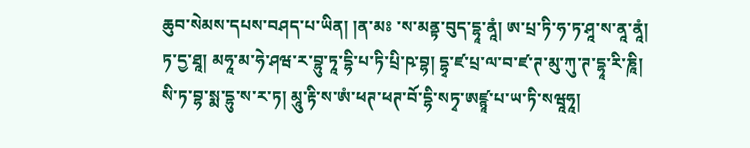ཆུབ་སེམས་དཔས་བཤད་པ་ཡིན། །ན་མཿ ་ས་མནྟ་བུད་དྷཱ་ནཱཾ། ཨ་པྲ་ཏི་ཧ་ཏ་ཤཱ་ས་ནཱ་ནཱཾ། ཏ་དྱ་ཐཱ། མཧཱ་མ་ཧེ་ཤཝ་ར་བྷུ་ཏཱ་དྷི་པ་ཏི་པྲི་ཥ་བྷ། དྷྭ་ཛ་པྲ་ལ་བ་ཛ་ཊ་མུ་ཀུ་ཊ་དྷཱ་རི་ཎཱི། སི་ཏ་བྷ་སྨ་དྷུ་ས་ར་ཏ། མཱུ་རྟི་ས་ཨཾ་ཕཊ་ཕཊ་བོ་དྷི་སཏྭ་ཨཛྙཱ་པ་ཡ་ཏི་སཝཱཧཱ།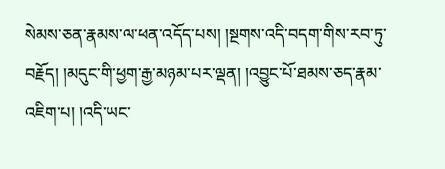སེམས་ཅན་རྣམས་ལ་ཕན་འདོད་པས། །སྔགས་འདི་བདག་གིས་རབ་ཏུ་བརྗོད། །མདུང་གི་ཕྱག་རྒྱ་མཉམ་པར་ལྡན། །འབྱུང་པོ་ཐམས་ཅད་རྣམ་འཇིག་པ། །འདི་ཡང་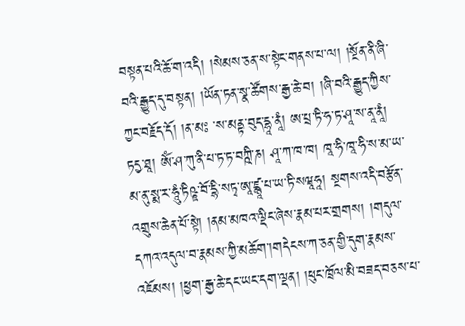བསྟན་པའི་ཆོ་ག་འདི། །སེམས་ཅན་ས་སྟེང་གནས་པ་ལ། །སྔོན་ནི་ཞི་བའི་རྒྱུད་དུ་བསྟན། །ཡོན་ཏན་སྣ་ཚོགས་རྒྱ་ཆེ་བ། །ཞི་བའི་རྒྱུད་ཀྱིས་ཀྱང་བརྗོད་དོ། །ན་མཿ ་ས་མནྟ་བུད་དྷཱ་ནཱཾ། ཨ་པྲ་ཏི་ཧ་ཏ་ཤཱ་ས་ནཱ་ནཱཾ། ཏདྱ་ཐཱ། ཨོཾ་ཤ་ཀུ་ནི་པ་ཏ་ཏ་བཀྵི་ཎ། ཤཱ་ཀ་ཁ་ཁ། ཁཱ་ཧི་ཁཱ་ཧི་ས་མ་ཡ་མ་ནུ་སྨ་ར་ཧཱུཾ་ཏིཥྛ་བོ་དྷི་སཏྭ་ཨཱ་ཛྙཱ་པ་ཡ་ཏི་སཝཱཧཱ། སྔགས་འདི་བརྩོན་འགྲུས་ཆེན་པོ་སྟེ། །ནམ་མཁའ་ལྡིང་ཞེས་རྣམ་པར་གྲགས། །གདུལ་དཀའ་འདུལ་བ་རྣམས་ཀྱི་མཆོག་།གདེངས་ཀ་ཅན་གྱི་དུག་རྣམས་འཇོམས། །ཕྱག་རྒྱ་ཆེ་དང་ཡང་དག་ལྡན། །ཕུང་ཁྲོལ་མི་བཟད་བཅས་པ་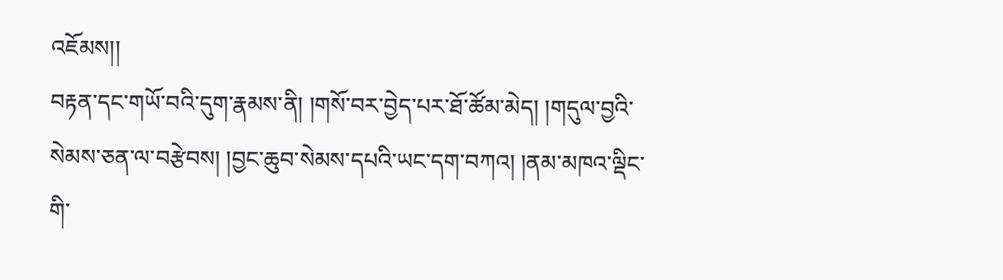འཇོམས།།
བརྟན་དང་གཡོ་བའི་དུག་རྣམས་ནི། །གསོ་བར་བྱེད་པར་ཐོ་ཚོམ་མེད། །གདུལ་བྱའི་སེམས་ཅན་ལ་བརྩེབས། །བྱང་ཆུབ་སེམས་དཔའི་ཡང་དག་བཀའ། །ནམ་མཁའ་ལྡིང་གི་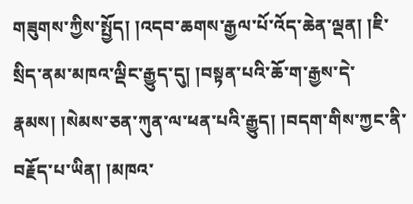གཟུགས་ཀྱིས་སྤྱོད། །འདབ་ཆགས་རྒྱལ་པོ་འོད་ཆེན་ལྡན། །ཇི་སྲིད་ནམ་མཁའ་ལྡིང་རྒྱུད་དུ། །བསྟན་པའི་ཆོ་ག་རྒྱས་དེ་རྣམས། །སེམས་ཅན་ཀུན་ལ་ཕན་པའི་རྒྱུད། །བདག་གིས་ཀྱང་ནི་བརྗོད་པ་ཡིན། །མཁའ་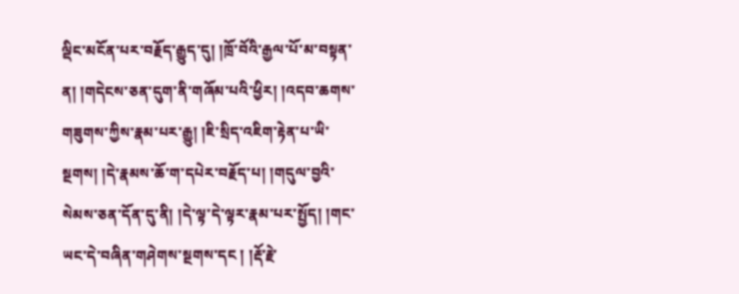ལྡིང་མངོན་པར་བརྗོད་རྒྱུད་དུ། །ཁྲོ་བོའི་རྒྱལ་པོ་མ་བསྟན་ན། །གདེངས་ཅན་དུག་ནི་གཞོམ་པའི་ཕྱིར། །འདབ་ཆགས་གཟུགས་ཀྱིས་རྣམ་པར་རྒྱུ། །ཇི་སྲིད་འཇིག་རྟེན་པ་ཡི་སྔགས། །དེ་རྣམས་ཆོ་ག་དཔེར་བརྗོད་པ། །གདུལ་བྱའི་སེམས་ཅན་དོན་དུ་ནི། །དེ་ལྟ་དེ་ལྟར་རྣམ་པར་སྤྱོད། །གང་ཡང་དེ་བཞིན་གཤེགས་སྔགས་དང ། །རྡོ་རྗེ་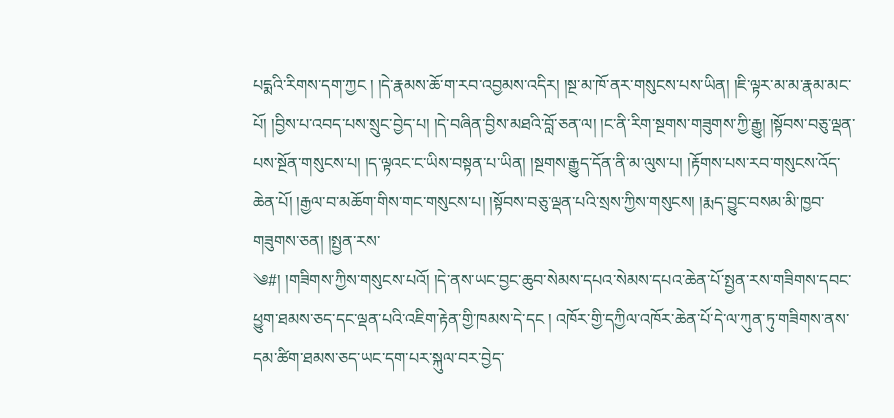པདྨའི་རིགས་དག་ཀྱང ། །དེ་རྣམས་ཆོ་ག་རབ་འབྱམས་འདིར། །སྔ་མ་ཁོ་ནར་གསུངས་པས་ཡིན། །ཇི་ལྟར་མ་མ་རྣམ་མང་པོ། །བྱིས་པ་འབད་པས་སྲུང་བྱེད་པ། །དེ་བཞིན་བྱིས་མཐའི་བློ་ཅན་ལ། །ང་ནི་རིག་སྔགས་གཟུགས་ཀྱི་རྒྱུ། །སྟོབས་བཅུ་ལྡན་པས་སྔོན་གསུངས་པ། །ད་ལྟའང་ང་ཡིས་བསྟན་པ་ཡིན། །སྔགས་རྒྱུད་དོན་ནི་མ་ལུས་པ། །རྟོགས་པས་རབ་གསུངས་འོད་ཆེན་པོ། །རྒྱལ་བ་མཆོག་གིས་གང་གསུངས་པ། །སྟོབས་བཅུ་ལྡན་པའི་སྲས་ཀྱིས་གསུངས། །རྨད་བྱུང་བསམ་མི་ཁྱབ་གཟུགས་ཅན། །སྤྱན་རས་
༄#། །གཟིགས་ཀྱིས་གསུངས་པའོ། །དེ་ནས་ཡང་བྱང་ཆུབ་སེམས་དཔའ་སེམས་དཔའ་ཆེན་པོ་སྤྱན་རས་གཟིགས་དབང་ཕྱུག་ཐམས་ཅད་དང་ལྡན་པའི་འཇིག་རྟེན་གྱི་ཁམས་དེ་དང ། འཁོར་གྱི་དཀྱིལ་འཁོར་ཆེན་པོ་དེ་ལ་ཀུན་ཏུ་གཟིགས་ནས་དམ་ཚིག་ཐམས་ཅད་ཡང་དག་པར་སྐུལ་བར་བྱེད་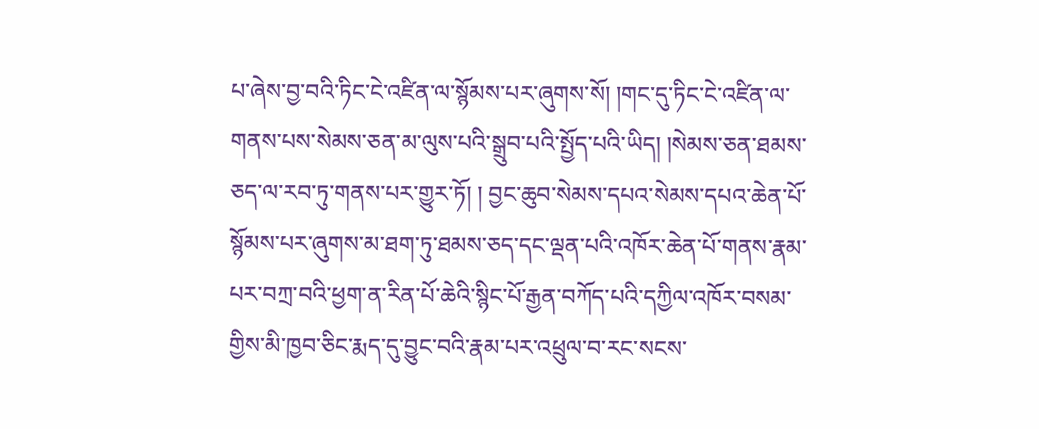པ་ཞེས་བྱ་བའི་ཏིང་ངེ་འཛིན་ལ་སྙོམས་པར་ཞུགས་སོ། །གང་དུ་ཏིང་ངེ་འཛིན་ལ་གནས་པས་སེམས་ཅན་མ་ལུས་པའི་སྒྲུབ་པའི་སྤྱོད་པའི་ཡིད། །སེམས་ཅན་ཐམས་ཅད་ལ་རབ་ཏུ་གནས་པར་གྱུར་ཏོ། ། བྱང་ཆུབ་སེམས་དཔའ་སེམས་དཔའ་ཆེན་པོ་སྙོམས་པར་ཞུགས་མ་ཐག་ཏུ་ཐམས་ཅད་དང་ལྡན་པའི་འཁོར་ཆེན་པོ་གནས་རྣམ་པར་བཀྲ་བའི་ཕྱག་ན་རིན་པོ་ཆེའི་སྙིང་པོ་རྒྱན་བཀོད་པའི་དཀྱིལ་འཁོར་བསམ་གྱིས་མི་ཁྱབ་ཅིང་རྨད་དུ་བྱུང་བའི་རྣམ་པར་འཕྲུལ་བ་རང་སངས་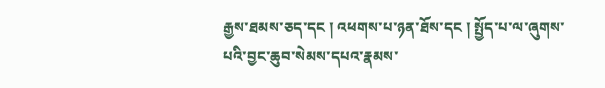རྒྱས་ཐམས་ཅད་དང ། འཕགས་པ་ཉན་ཐོས་དང ། སྤྱོད་པ་ལ་ཞུགས་པའི་བྱང་ཆུབ་སེམས་དཔའ་རྣམས་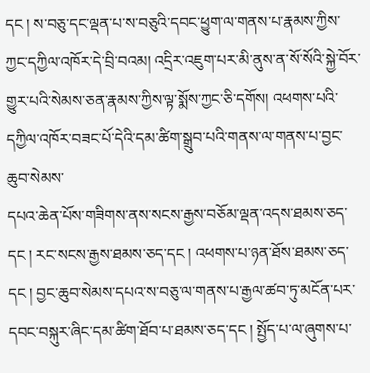དང ། ས་བཅུ་དང་ལྡན་པ་ས་བཅུའི་དབང་ཕྱུག་ལ་གནས་པ་རྣམས་ཀྱིས་ཀྱང་དཀྱིལ་འཁོར་དེ་བྲི་བའམ། འདྲིར་འཇུག་པར་མི་ནུས་ན་སོ་སོའི་སྐྱེ་བོར་གྱུར་པའི་སེམས་ཅན་རྣམས་ཀྱིས་ལྟ་སྨོས་ཀྱང་ཅི་དགོས། འཕགས་པའི་དཀྱིལ་འཁོར་བཟང་པོ་དེའི་དམ་ཚིག་སྒྲུབ་པའི་གནས་ལ་གནས་པ་བྱང་ཆུབ་སེམས་
དཔའ་ཆེན་པོས་གཟིགས་ནས་སངས་རྒྱས་བཅོམ་ལྡན་འདས་ཐམས་ཅད་དང ། རང་སངས་རྒྱས་ཐམས་ཅད་དང ། འཕགས་པ་ཉན་ཐོས་ཐམས་ཅད་དང ། བྱང་ཆུབ་སེམས་དཔའ་ས་བཅུ་ལ་གནས་པ་རྒྱལ་ཚབ་ཏུ་མངོན་པར་དབང་བསྐུར་ཞིང་དམ་ཚིག་ཐོབ་པ་ཐམས་ཅད་དང ། སྤྱོད་པ་ལ་ཞུགས་པ་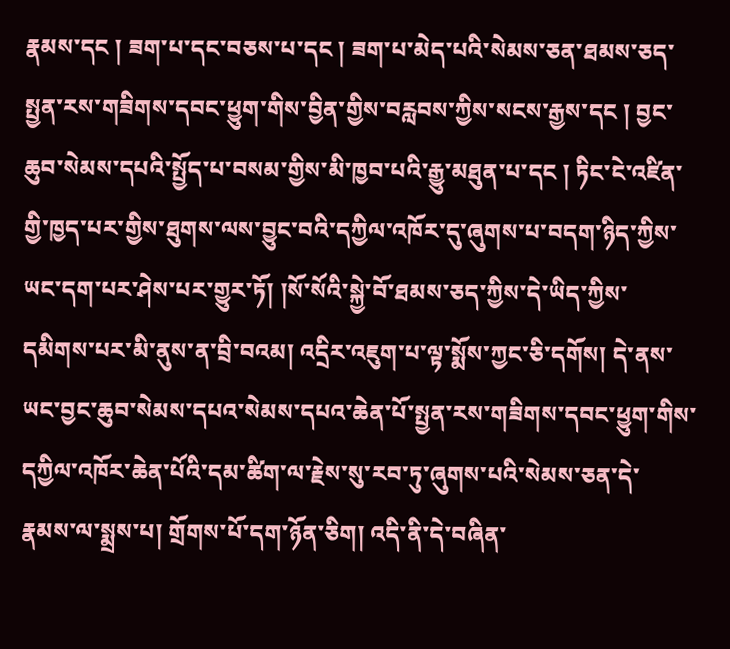རྣམས་དང ། ཟག་པ་དང་བཅས་པ་དང ། ཟག་པ་མེད་པའི་སེམས་ཅན་ཐམས་ཅད་སྤྱན་རས་གཟིགས་དབང་ཕྱུག་གིས་བྱིན་གྱིས་བརླབས་ཀྱིས་སངས་རྒྱས་དང ། བྱང་ཆུབ་སེམས་དཔའི་སྤྱོད་པ་བསམ་གྱིས་མི་ཁྱབ་པའི་རྒྱུ་མཐུན་པ་དང ། ཏིང་ངེ་འཛིན་གྱི་ཁྱད་པར་གྱིས་ཐུགས་ལས་བྱུང་བའི་དཀྱིལ་འཁོར་དུ་ཞུགས་པ་བདག་ཉིད་ཀྱིས་ཡང་དག་པར་ཤེས་པར་གྱུར་ཏོ། །སོ་སོའི་སྐྱེ་བོ་ཐམས་ཅད་ཀྱིས་དེ་ཡིད་ཀྱིས་དམིགས་པར་མི་ནུས་ན་བྲི་བའམ། འདྲིར་འཇུག་པ་ལྟ་སྨོས་ཀྱང་ཅི་དགོས། དེ་ནས་ཡང་བྱང་ཆུབ་སེམས་དཔའ་སེམས་དཔའ་ཆེན་པོ་སྤྱན་རས་གཟིགས་དབང་ཕྱུག་གིས་དཀྱིལ་འཁོར་ཆེན་པོའི་དམ་ཚིག་ལ་རྗེས་སུ་རབ་ཏུ་ཞུགས་པའི་སེམས་ཅན་དེ་རྣམས་ལ་སྨྲས་པ། གྲོགས་པོ་དག་ཉོན་ཅིག། འདི་ནི་དེ་བཞིན་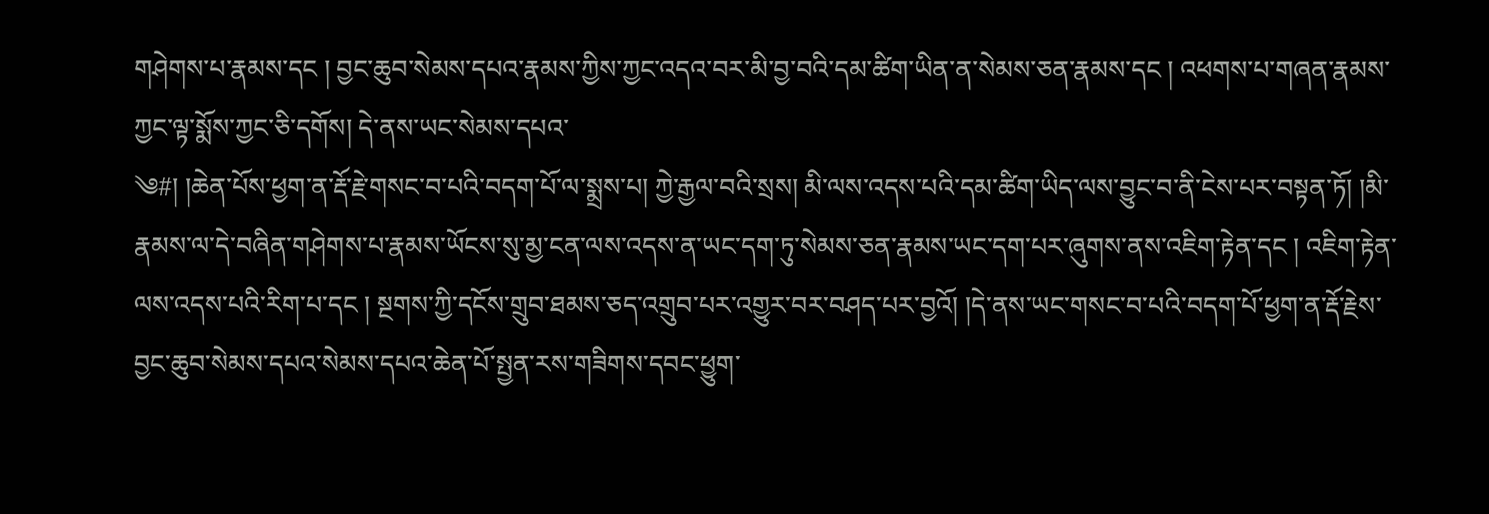གཤེགས་པ་རྣམས་དང ། བྱང་ཆུབ་སེམས་དཔའ་རྣམས་ཀྱིས་ཀྱང་འདའ་བར་མི་བྱ་བའི་དམ་ཚིག་ཡིན་ན་སེམས་ཅན་རྣམས་དང ། འཕགས་པ་གཞན་རྣམས་ཀྱང་ལྟ་སྨོས་ཀྱང་ཅི་དགོས། དེ་ནས་ཡང་སེམས་དཔའ་
༄#། །ཆེན་པོས་ཕྱག་ན་རྡོ་རྗེ་གསང་བ་པའི་བདག་པོ་ལ་སྨྲས་པ། ཀྱེ་རྒྱལ་བའི་སྲས། མི་ལས་འདས་པའི་དམ་ཚིག་ཡིད་ལས་བྱུང་བ་ནི་ངེས་པར་བསྟན་ཏོ། །མི་རྣམས་ལ་དེ་བཞིན་གཤེགས་པ་རྣམས་ཡོངས་སུ་མྱ་ངན་ལས་འདས་ན་ཡང་དག་ཏུ་སེམས་ཅན་རྣམས་ཡང་དག་པར་ཞུགས་ནས་འཇིག་རྟེན་དང ། འཇིག་རྟེན་ལས་འདས་པའི་རིག་པ་དང ། སྔགས་ཀྱི་དངོས་གྲུབ་ཐམས་ཅད་འགྲུབ་པར་འགྱུར་བར་བཤད་པར་བྱའོ། །དེ་ནས་ཡང་གསང་བ་པའི་བདག་པོ་ཕྱག་ན་རྡོ་རྗེས་བྱང་ཆུབ་སེམས་དཔའ་སེམས་དཔའ་ཆེན་པོ་སྤྱན་རས་གཟིགས་དབང་ཕྱུག་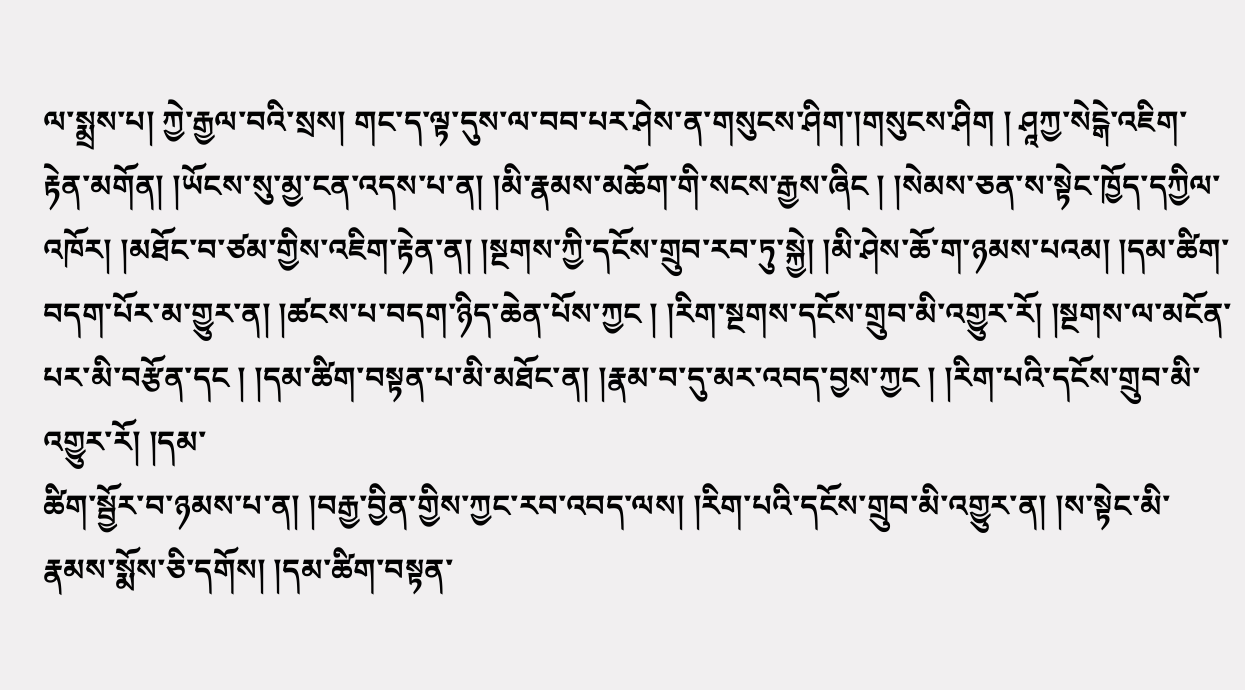ལ་སྨྲས་པ། ཀྱེ་རྒྱལ་བའི་སྲས། གང་ད་ལྟ་དུས་ལ་བབ་པར་ཤེས་ན་གསུངས་ཤིག་།གསུངས་ཤིག ། ཤཱཀྱ་སེངྒེ་འཇིག་རྟེན་མགོན། །ཡོངས་སུ་མྱ་ངན་འདས་པ་ན། །མི་རྣམས་མཆོག་གི་སངས་རྒྱས་ཞིང ། །སེམས་ཅན་ས་སྟེང་ཁྱོད་དཀྱིལ་འཁོར། །མཐོང་བ་ཙམ་གྱིས་འཇིག་རྟེན་ན། །སྔགས་ཀྱི་དངོས་གྲུབ་རབ་ཏུ་སྐྱེ། །མི་ཤེས་ཆོ་ག་ཉམས་པའམ། །དམ་ཚིག་བདག་པོར་མ་གྱུར་ན། །ཚངས་པ་བདག་ཉིད་ཆེན་པོས་ཀྱང ། །རིག་སྔགས་དངོས་གྲུབ་མི་འགྱུར་རོ། །སྔགས་ལ་མངོན་པར་མི་བརྩོན་དང ། །དམ་ཚིག་བསྟན་པ་མི་མཐོང་ན། །རྣམ་བ་དུ་མར་འབད་བྱས་ཀྱང ། །རིག་པའི་དངོས་གྲུབ་མི་འགྱུར་རོ། །དམ་
ཚིག་སྦྱོར་བ་ཉམས་པ་ན། །བརྒྱ་བྱིན་གྱིས་ཀྱང་རབ་འབད་ལས། །རིག་པའི་དངོས་གྲུབ་མི་འགྱུར་ན། །ས་སྟེང་མི་རྣམས་སྨོས་ཅི་དགོས། །དམ་ཚིག་བསྟན་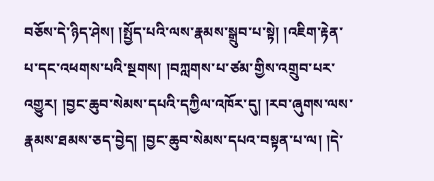བཅོས་དེ་ཉིད་ཤེས། །སྤྱོད་པའི་ལས་རྣམས་སྒྲུབ་པ་སྟེ། །འཇིག་རྟེན་པ་དང་འཕགས་པའི་སྔགས། །བཀླགས་པ་ཙམ་གྱིས་འགྲུབ་པར་འགྱུར། །བྱང་ཆུབ་སེམས་དཔའི་དཀྱིལ་འཁོར་དུ། །རབ་ཞུགས་ལས་རྣམས་ཐམས་ཅད་བྱེད། །བྱང་ཆུབ་སེམས་དཔའ་བསྟན་པ་ལ། །དེ་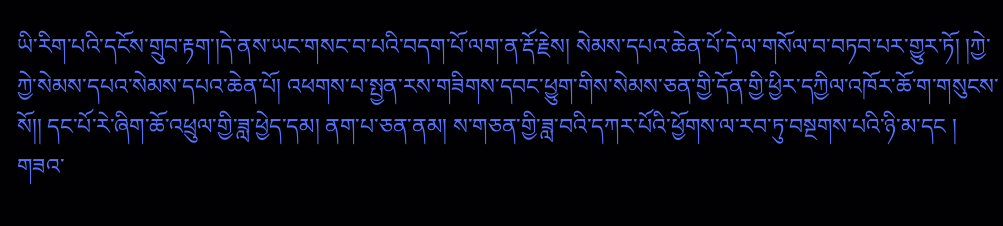ཡི་རིག་པའི་དངོས་གྲུབ་རྟག་།དེ་ནས་ཡང་གསང་བ་པའི་བདག་པོ་ལག་ན་རྡོ་རྗེས། སེམས་དཔའ་ཆེན་པོ་དེ་ལ་གསོལ་བ་བཏབ་པར་གྱུར་ཏོ། །ཀྱེ་ཀྱེ་སེམས་དཔའ་སེམས་དཔའ་ཆེན་པོ། འཕགས་པ་སྤྱན་རས་གཟིགས་དབང་ཕྱུག་གིས་སེམས་ཅན་གྱི་དོན་གྱི་ཕྱིར་དཀྱིལ་འཁོར་ཆོ་ག་གསུངས་སོ།། དང་པོ་རེ་ཞིག་ཆོ་འཕྲུལ་གྱི་ཟླ་ཕྱེད་དམ། ནག་པ་ཅན་ནམ། ས་གཅན་གྱི་ཟླ་བའི་དཀར་པོའི་ཕྱོགས་ལ་རབ་ཏུ་བསྔགས་པའི་ཉི་མ་དང ། གཟའ་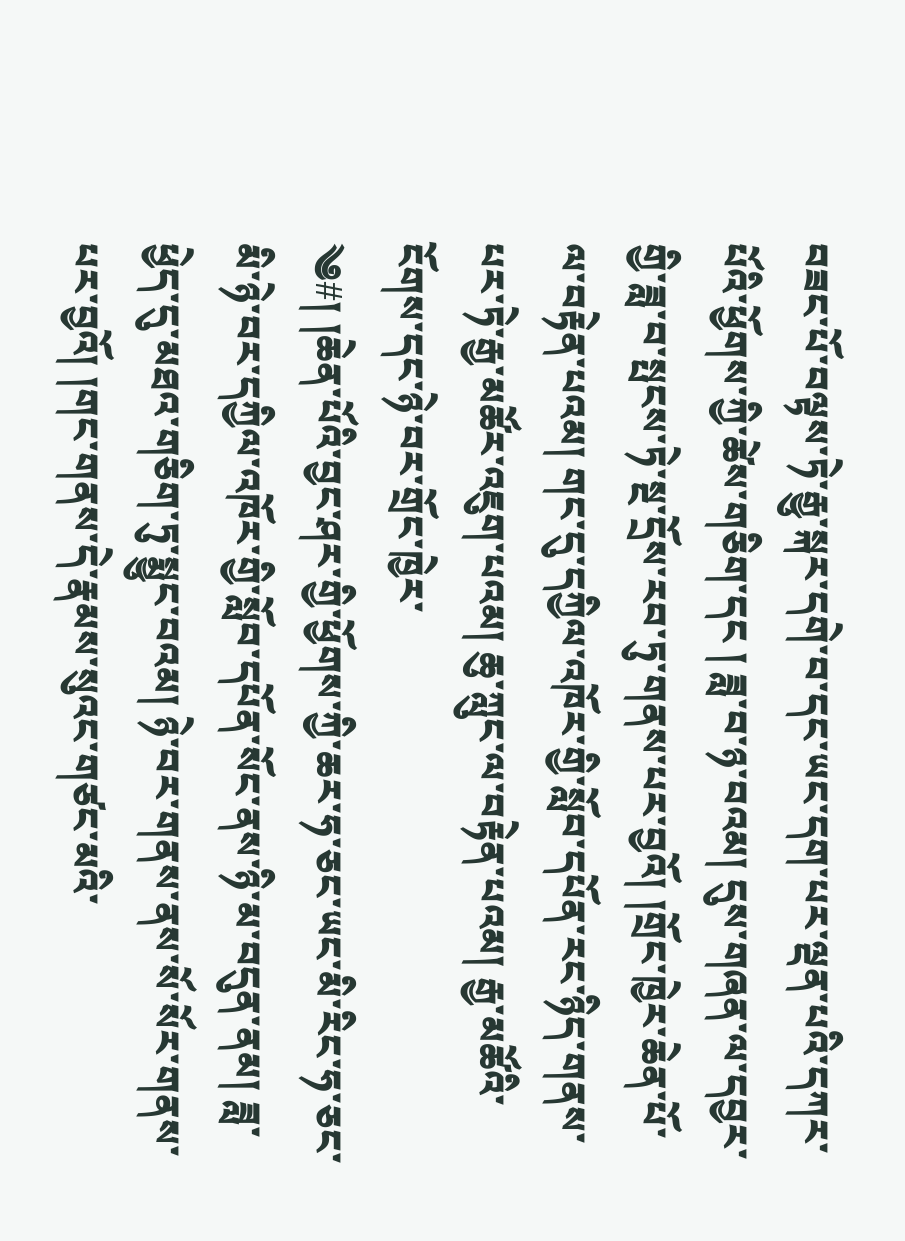བཟང་པོ་བལྟས་ཏེ་རྒྱུ་སྐར་དགེ་བ་དང་ཡང་དག་པར་ལྡན་པའི་དཀར་པོའི་ཕྱོགས་ཀྱི་ཚེས་གཅིག་དང ། ཟླ་བ་ཉ་བའམ། དུས་གཞན་ལ་དབྱར་གྱི་ཟླ་བ་སྤངས་ཏེ་སྔ་དྲོས་རབ་ཏུ་གནས་པར་བྱའོ། །གྲོང་ཁྱེར་ཆེན་པོ་ལ་བརྟེན་པའམ། གང་དུ་དཀྱིལ་འཁོར་གྱི་སློབ་དཔོན་རང་ཉིད་གནས་པར་ཏེ་རྒྱ་མཚོར་འཇུག་པའམ། ཆུ་ཀླུང་ལ་བརྟེན་པའམ། རྒྱ་མཚོའི་ངོགས་དང་ཉེ་བར་གྲོང་ཁྱེར་
༄#། །ཆེན་པོའི་བྱང་ཤར་གྱི་ཕྱོགས་ཀྱི་ཆར་ཧ་ཅང་ཡང་མི་རིང་ཧ་ཅང་མི་ཉེ་བར་དཀྱིལ་འཁོར་གྱི་སློབ་དཔོན་སོང་ནས་ཉི་མ་བདུན་ནམ། ཟླ་ཕྱེད་དུ་མཐའ་གཅིག་ཏུ་སྨྱུང་བའམ། ཉེ་བར་གནས་ནས་སོ་སོར་གནས་པར་བྱའོ། །གང་གནས་དེ་རྣམས་སུའང་གཙང་མའི་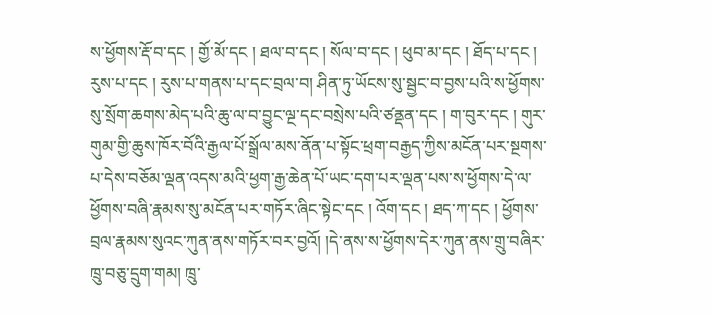ས་ཕྱོགས་རྡོ་བ་དང ། གྱོ་མོ་དང ། ཐལ་བ་དང ། སོལ་བ་དང ། ཕུབ་མ་དང ། ཐོད་པ་དང ། རུས་པ་དང ། རུས་པ་གནས་པ་དང་བྲལ་བ། ཤིན་ཏུ་ཡོངས་སུ་སྦྱང་བ་བྱས་པའི་ས་ཕྱོགས་སུ་སྲོག་ཆགས་མེད་པའི་ཆུ་ལ་བ་བྱུང་ལྔ་དང་བསྲེས་པའི་ཙནྡན་དང ། ག་བུར་དང ། གུར་གུམ་གྱི་ཆུས་ཁོར་བོའི་རྒྱལ་པོ་སྒྲོལ་མས་ནོན་པ་སྟོང་ཕྲག་བརྒྱད་ཀྱིས་མངོན་པར་སྔགས་པ་དེས་བཅོམ་ལྡན་འདས་མའི་ཕྱག་རྒྱ་ཆེན་པོ་ཡང་དག་པར་ལྡན་པས་ས་ཕྱོགས་དེ་ལ་ཕྱོགས་བཞི་རྣམས་སུ་མངོན་པར་གཏོར་ཞིང་སྟེང་དང ། འོག་དང ། ཐད་ཀ་དང ། ཕྱོགས་བྲལ་རྣམས་སུའང་ཀུན་ནས་གཏོར་བར་བྱའོ། །དེ་ནས་ས་ཕྱོགས་དེར་ཀུན་ནས་གྲུ་བཞིར་ཁྲུ་བཅུ་དྲུག་གམ། ཁྲུ་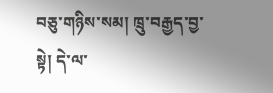བཅུ་གཉིས་སམ། ཁྲུ་བརྒྱད་བྱ་སྟེ། དེ་ལ་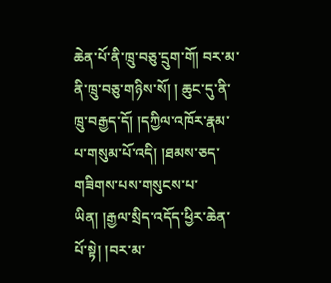ཆེན་པོ་ནི་ཁྲུ་བཅུ་དྲུག་གོ། བར་མ་ནི་ཁྲུ་བཅུ་གཉིས་སོ། ། ཆུང་དུ་ནི་ཁྲུ་བརྒྱད་དོ། །དཀྱིལ་འཁོར་རྣམ་པ་གསུམ་པོ་འདི། །ཐམས་ཅད་གཟིགས་པས་གསུངས་པ་ཡིན། །རྒྱལ་སྲིད་འདོད་ཕྱིར་ཆེན་པོ་སྟེ། །བར་མ་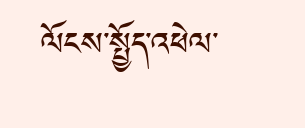ལོངས་སྤྱོད་འཕེལ་